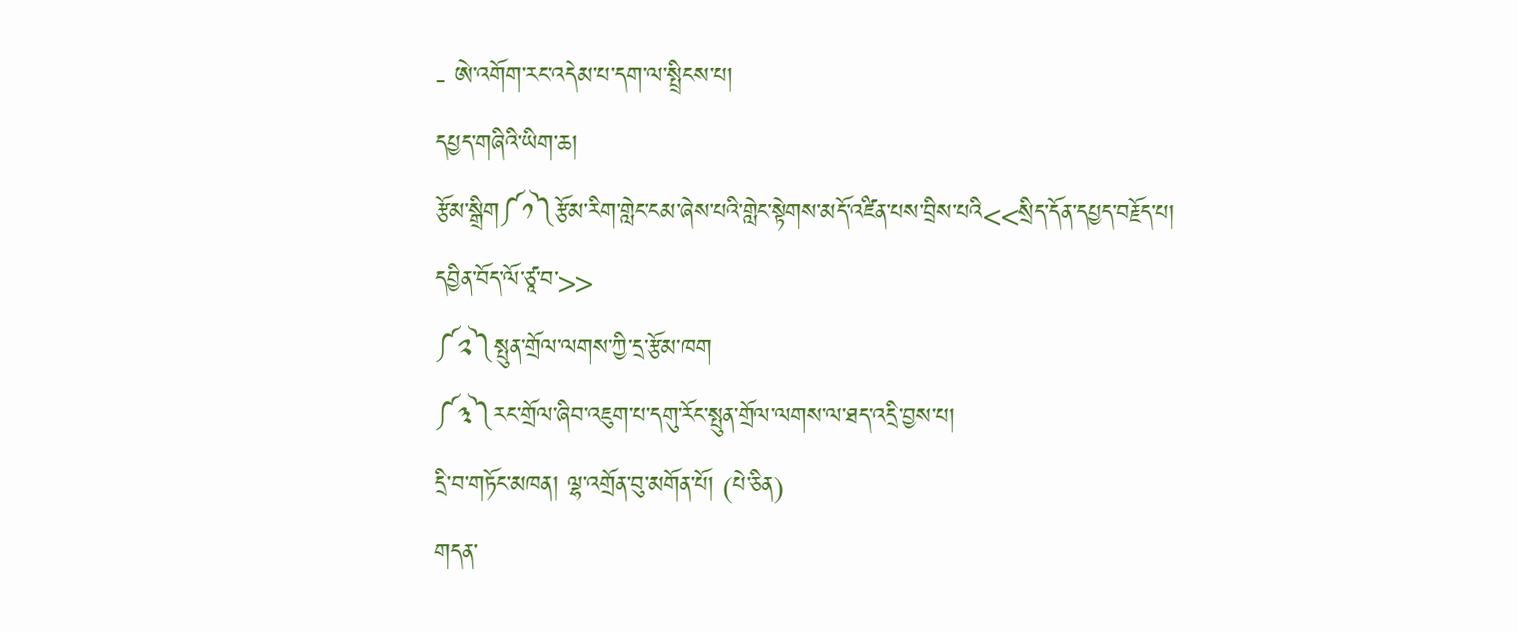- ཨེ་འགོག་རང་འདེམ་པ་དག་ལ་སྤྲིངས་པ།
དཔྱད་གཞིའི་ཡིག་ཆ།
རྩོམ་སྒྲིག༼༡༽རྩོམ་རིག་གླེང་ངམ་ཞེས་པའི་གླེང་སྟེགས་མདོ་འཛིན་པས་བྲིས་པའི<<སྲིད་དོན་དཔྱད་བརྗོད་པ། དབྱིན་བོད་ལོ་ཙཱ་བ་>>
༼༢༽སྤུན་གྲོལ་ལགས་ཀྱི་དྲ་རྩོམ་ཁག
༼༣༽རང་གྲོལ་ཞིབ་འཇུག་པ་དགུ་རོང་སྤུན་གྲོལ་ལགས་ལ་ཐད་འདྲི་བྱས་པ།
དྲི་བ་གཏོང་མཁན། ལྷ་འགྲོན་བུ་མགོན་པོ། (པེ་ཅིན)
གདན་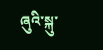ཞུའི་སྐུ་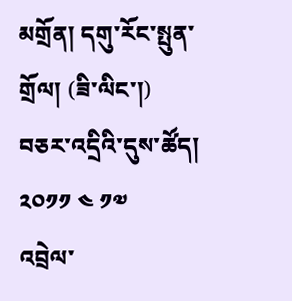མགྲོན། དགུ་རོང་སྤུན་གྲོལ། (ཟི་ལིང་།)
བཅར་འདྲིའི་དུས་ཚོད། ༢༠༡༡ ༤ ༡༧
འབྲེལ་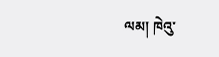ལམ། ཁེའུ་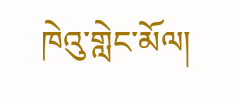ཁེའུ་གླེང་མོལ།